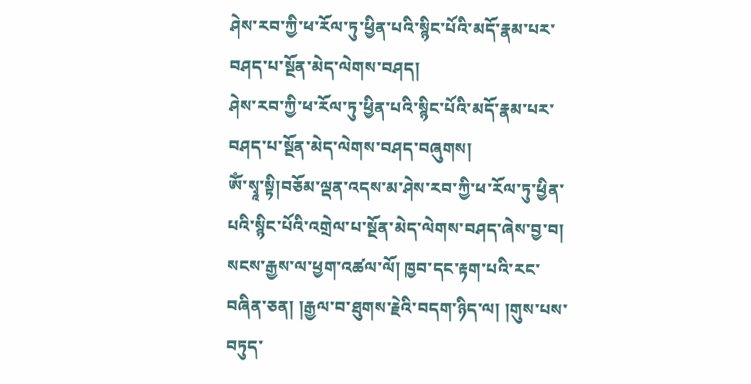ཤེས་རབ་ཀྱི་ཕ་རོལ་ཏུ་ཕྱིན་པའི་སྙིང་པོའི་མདོ་རྣམ་པར་བཤད་པ་སྔོན་མེད་ལེགས་བཤད།
ཤེས་རབ་ཀྱི་ཕ་རོལ་ཏུ་ཕྱིན་པའི་སྙིང་པོའི་མདོ་རྣམ་པར་བཤད་པ་སྔོན་མེད་ལེགས་བཤད་བཞུགས།
ཨོཾ་སྭཱ་སྟི།བཅོམ་ལྡན་འདས་མ་ཤེས་རབ་ཀྱི་ཕ་རོལ་ཏུ་ཕྱིན་པའི་སྙིང་པོའི་འགྲེལ་པ་སྔོན་མེད་ལེགས་བཤད་ཞེས་བྱ་བ། སངས་རྒྱས་ལ་ཕྱག་འཚལ་ལོ། ཁྱབ་དང་རྟག་པའི་རང་བཞིན་ཅན། །རྒྱལ་བ་ཐུགས་རྗེའི་བདག་ཉིད་ལ། །གུས་པས་བཏུད་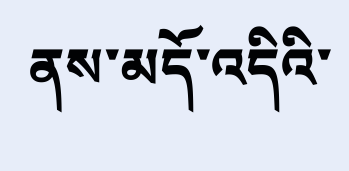ནས་མདོ་འདིའི་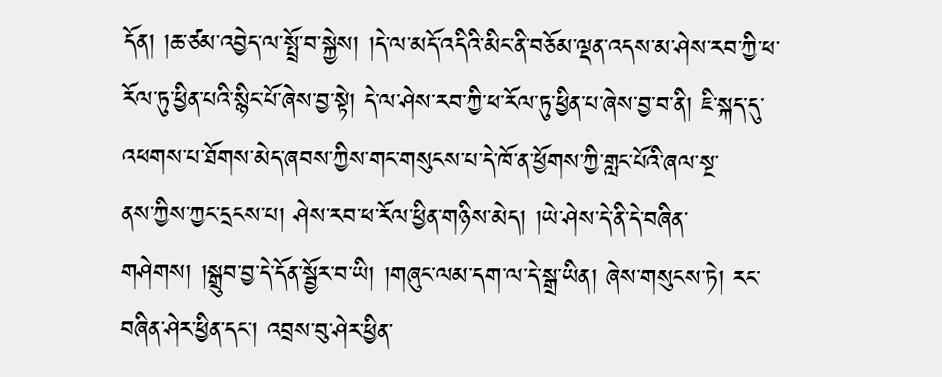དོན། །ཆ་ཙམ་འབྱེད་ལ་སྤྲོ་བ་སྐྱེས། །དེ་ལ་མདོ་འདིའི་མིང་ནི་བཅོམ་ལྡན་འདས་མ་ཤེས་རབ་ཀྱི་ཕ་རོལ་ཏུ་ཕྱིན་པའི་སྙིང་པོ་ཞེས་བྱ་སྟེ། དེ་ལ་ཤེས་རབ་ཀྱི་ཕ་རོལ་ཏུ་ཕྱིན་པ་ཞེས་བྱ་བ་ནི། ཇི་སྐད་དུ་འཕགས་པ་ཐོགས་མེད་ཞབས་ཀྱིས་གང་གསུངས་པ་དེ་ཁོ་ན་ཕྱོགས་ཀྱི་གླང་པོའི་ཞལ་སྔ་
ནས་ཀྱིས་ཀྱང་དྲངས་པ། ཤེས་རབ་ཕ་རོལ་ཕྱིན་གཉིས་མེད། །ཡེ་ཤེས་དེ་ནི་དེ་བཞིན་གཤེགས། །སྒྲུབ་བྱ་དེ་དོན་སྦྱོར་བ་ཡི། །གཞུང་ལམ་དག་ལ་དེ་སྒྲ་ཡིན། ཞེས་གསུངས་ཏེ། རང་བཞིན་ཤེར་ཕྱིན་དང་། འབྲས་བུ་ཤེར་ཕྱིན་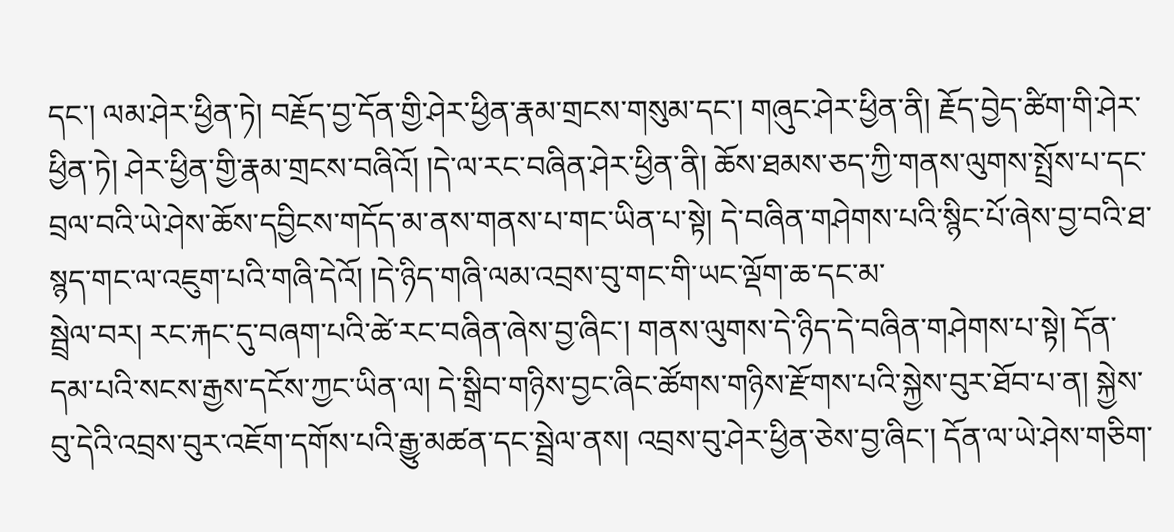དང་། ལམ་ཤེར་ཕྱིན་ཏེ། བརྗོད་བྱ་དོན་གྱི་ཤེར་ཕྱིན་རྣམ་གྲངས་གསུམ་དང་། གཞུང་ཤེར་ཕྱིན་ནི། རྗོད་བྱེད་ཚིག་གི་ཤེར་ཕྱིན་ཏེ། ཤེར་ཕྱིན་གྱི་རྣམ་གྲངས་བཞིའོ། །དེ་ལ་རང་བཞིན་ཤེར་ཕྱིན་ནི། ཆོས་ཐམས་ཅད་ཀྱི་གནས་ལུགས་སྤྲོས་པ་དང་བྲལ་བའི་ཡེ་ཤེས་ཆོས་དབྱིངས་གདོད་མ་ནས་གནས་པ་གང་ཡིན་པ་སྟེ། དེ་བཞིན་གཤེགས་པའི་སྙིང་པོ་ཞེས་བྱ་བའི་ཐ་སྙད་གང་ལ་འཇུག་པའི་གཞི་དེའོ། །དེ་ཉིད་གཞི་ལམ་འབྲས་བུ་གང་གི་ཡང་ལྡོག་ཆ་དང་མ་
སྦྲེལ་བར། རང་རྐང་དུ་བཞག་པའི་ཚེ་རང་བཞིན་ཞེས་བྱ་ཞིང་། གནས་ལུགས་དེ་ཉིད་དེ་བཞིན་གཤེགས་པ་སྟེ། དོན་དམ་པའི་སངས་རྒྱས་དངོས་ཀྱང་ཡིན་ལ། དེ་སྒྲིབ་གཉིས་བྱང་ཞིང་ཚོགས་གཉིས་རྫོགས་པའི་སྐྱེས་བུར་ཐོབ་པ་ན། སྐྱེས་བུ་དེའི་འབྲས་བུར་འཇོག་དགོས་པའི་རྒྱུ་མཚན་དང་སྦྲེལ་ནས། འབྲས་བུ་ཤེར་ཕྱིན་ཅེས་བྱ་ཞིང་། དོན་ལ་ཡེ་ཤེས་གཅིག་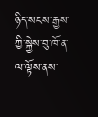ཉིད་སངས་རྒྱས་ཀྱི་སྐྱེས་བུ་ཁོ་ན་ལ་ལྟོས་ནས་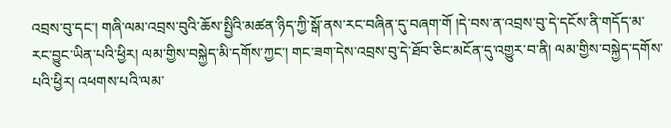འབྲས་བུ་དང་། གཞི་ལམ་འབྲས་བུའི་ཆོས་སྤྱིའི་མཚན་ཉིད་ཀྱི་སྒོ་ནས་རང་བཞིན་དུ་བཞག་གོ །དེ་བས་ན་འབྲས་བུ་དེ་དངོས་ནི་གདོད་མ་རང་བྱུང་ཡིན་པའི་ཕྱིར། ལམ་གྱིས་བསྐྱེད་མི་དགོས་ཀྱང་། གང་ཟག་དེས་འབྲས་བུ་དེ་ཐོབ་ཅིང་མངོན་དུ་འགྱུར་བ་ནི། ལམ་གྱིས་བསྐྱེད་དགོས་པའི་ཕྱིར། འཕགས་པའི་ལམ་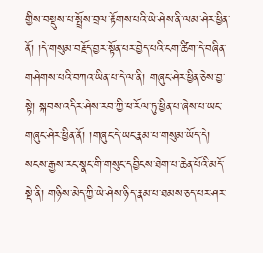གྱིས་བསྡུས་པ་སྤྲོས་བྲལ་རྟོགས་པའི་ཡེ་ཤེས་ནི་ལམ་ཤེར་ཕྱིན་ནོ། །དེ་གསུམ་བརྗོད་བྱར་སྟོན་པར་བྱེད་པའི་ངག་ཚིག་དེ་བཞིན་གཤེགས་པའི་བཀའ་ཡིན་པ་དེ་ལ་ནི། གཞུང་ཤེར་ཕྱིན་ཅེས་བྱ་སྟེ། སྐབས་འདིར་ཤེས་རབ་ཀྱི་ཕ་རོལ་ཏུ་ཕྱིན་པ་ཞེས་པ་ཡང་གཞུང་ཤེར་ཕྱིན་ནོ། །གཞུང་དེ་ཡང་རྣམ་པ་གསུམ་ཡོད་དེ། སངས་རྒྱས་རང་སྣང་གི་གསུང་དབྱིངས་ཐེག་པ་ཆེན་པོའི་མདོ་སྡེ་ནི། གཉིས་མེད་ཀྱི་ཡེ་ཤེས་ཉིད་རྣམ་པ་ཐམས་ཅད་པར་ཤར་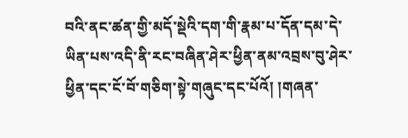བའི་ནང་ཚན་གྱི་མདོ་སྡེའི་དག་གི་རྣམ་པ་དོན་དམ་དེ་ཡིན་པས་འདི་ནི་རང་བཞིན་ཤེར་ཕྱིན་ནམ་འབྲས་བུ་ཤེར་ཕྱིན་དང་ངོ་བོ་གཅིག་སྟེ་གཞུང་དང་པོའོ། །གཞན་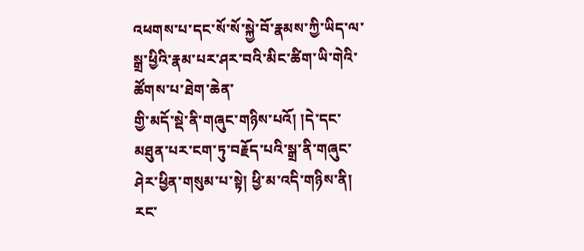འཕགས་པ་དང་སོ་སོ་སྐྱེ་བོ་རྣམས་ཀྱི་ཡིད་ལ་སྒྲ་ཕྱིའི་རྣམ་པར་ཤར་བའི་མིང་ཚིག་ཡི་གེའི་ཚོགས་པ་ཐེག་ཆེན་
གྱི་མདོ་སྡེ་ནི་གཞུང་གཉིས་པའོ། །དེ་དང་མཐུན་པར་ངག་ཏུ་བརྗོད་པའི་སྒྲ་ནི་གཞུང་ཤེར་ཕྱིན་གསུམ་པ་སྟེ། ཕྱི་མ་འདི་གཉིས་ནི། རང་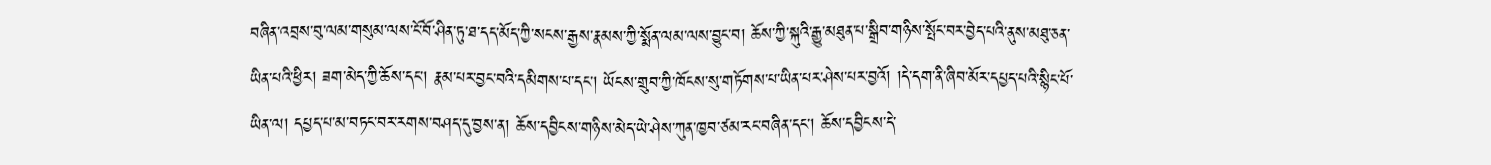བཞིན་འབྲས་བུ་ལམ་གསུམ་ལས་ངོ་བོ་ཤིན་ཏུ་ཐ་དད་མོད་ཀྱི་སངས་རྒྱས་རྣམས་ཀྱི་སྨོན་ལམ་ལས་བྱུང་བ། ཆོས་ཀྱི་སྐུའི་རྒྱུ་མཐུན་པ་སྒྲིབ་གཉིས་སྤོང་བར་བྱེད་པའི་ནུས་མཐུ་ཅན་ཡིན་པའི་ཕྱིར། ཟག་མེད་ཀྱི་ཆོས་དང་། རྣམ་པར་བྱང་བའི་དམིགས་པ་དང་། ཡོངས་གྲུབ་ཀྱི་ཁོངས་སུ་གཏོགས་པ་ཡིན་པར་ཤེས་པར་བྱའོ། །དེ་དག་ནི་ཞིབ་མོར་དཔྱད་པའི་སྙིང་པོ་ཡིན་ལ། དཔྱད་པ་མ་བཏང་བར་རགས་བཤད་དུ་བྱས་ན། ཆོས་དབྱིངས་གཉིས་མེད་ཡེ་ཤེས་ཀུན་ཁྱབ་ཙམ་རང་བཞིན་དང་། ཆོས་དབྱིངས་དེ་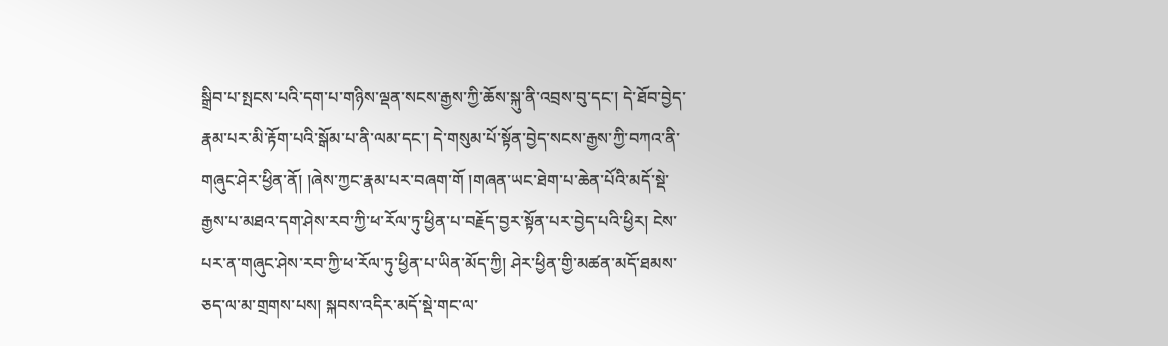སྒྲིབ་པ་སྤངས་པའི་དག་པ་གཉིས་ལྡན་སངས་རྒྱས་ཀྱི་ཆོས་སྐུ་ནི་འབྲས་བུ་དང་། དེ་ཐོབ་བྱེད་རྣམ་པར་མི་རྟོག་པའི་སྒོམ་པ་ནི་ལམ་དང་། དེ་གསུམ་པོ་སྟོན་བྱེད་སངས་རྒྱས་ཀྱི་བཀའ་ནི་གཞུང་ཤེར་ཕྱིན་ནོ། །ཞེས་ཀྱང་རྣམ་པར་བཞག་གོ །གཞན་ཡང་ཐེག་པ་ཆེན་པོའི་མདོ་སྡེ་རྒྱས་པ་མཐའ་དག་ཤེས་རབ་ཀྱི་ཕ་རོལ་ཏུ་ཕྱིན་པ་བརྗོད་བྱར་སྟོན་པར་བྱེད་པའི་ཕྱིར། ངེས་པར་ན་གཞུང་ཤེས་རབ་ཀྱི་ཕ་རོལ་ཏུ་ཕྱིན་པ་ཡིན་མོད་ཀྱི། ཤེར་ཕྱིན་གྱི་མཚན་མདོ་ཐམས་ཅད་ལ་མ་གྲགས་པས། སྐབས་འདིར་མདོ་སྡེ་གང་ལ་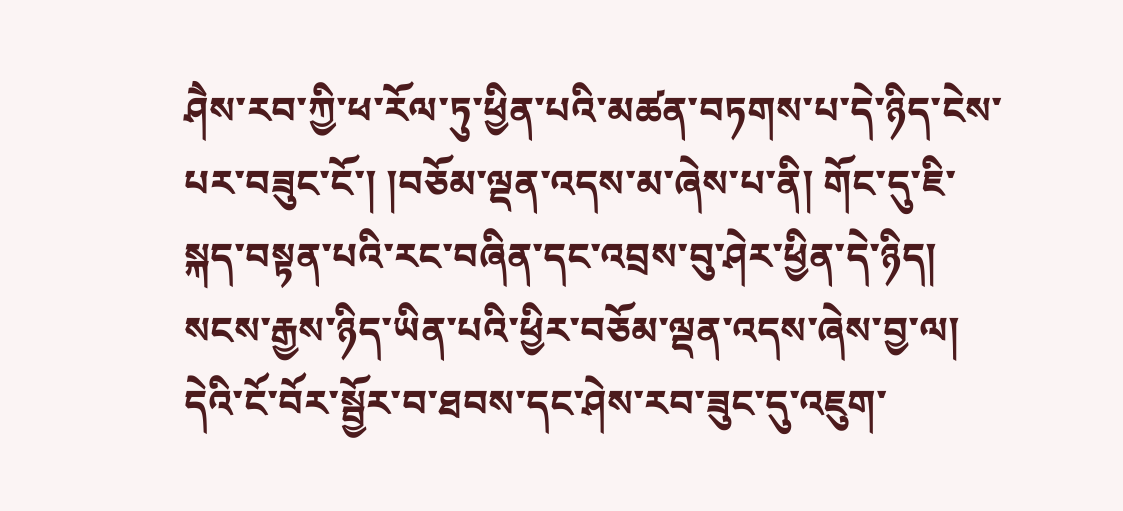ཤཻས་རབ་ཀྱི་ཕ་རོལ་ཏུ་ཕྱིན་པའི་མཚན་བཏགས་པ་དེ་ཉིད་ངེས་པར་བཟུང་ངོ་། །བཅོམ་ལྡན་འདས་མ་ཞེས་པ་ནི། གོང་དུ་ཇི་སྐད་བསྟན་པའི་རང་བཞིན་དང་འབྲས་བུ་ཤེར་ཕྱིན་དེ་ཉིད། སངས་རྒྱས་ཉིད་ཡིན་པའི་ཕྱིར་བཅོམ་ལྡན་འདས་ཞེས་བྱ་ལ། དེའི་ངོ་བོར་སྦྱོར་བ་ཐབས་དང་ཤེས་རབ་ཟུང་དུ་འཇུག་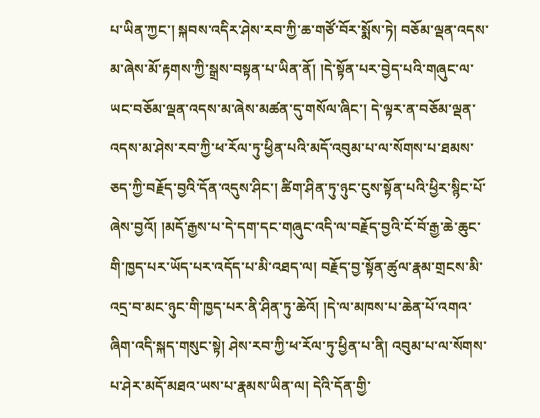པ་ཡིན་ཀྱང་། སྐབས་འདིར་ཤེས་རབ་ཀྱི་ཆ་གཙོ་བོར་སྨོས་ཏེ། བཅོམ་ལྡན་འདས་མ་ཞེས་མོ་རྟགས་ཀྱི་སྒྲས་བསྟན་པ་ཡིན་ནོ། །དེ་སྟོན་པར་བྱེད་པའི་གཞུང་ལ་ཡང་བཅོམ་ལྡན་འདས་མ་ཞེས་མཚན་དུ་གསོལ་ཞིང་། དེ་ལྟར་ན་བཅོམ་ལྡན་འདས་མ་ཤེས་རབ་ཀྱི་ཕ་རོལ་ཏུ་ཕྱིན་པའི་མདོ་འབུམ་པ་ལ་སོགས་པ་ཐམས་ཅད་ཀྱི་བརྗོད་བྱའི་དོན་འདུས་ཤིང་། ཚིག་ཤིན་ཏུ་ཉུང་ངུས་སྟོན་པའི་ཕྱིར་སྙིང་པོ་ཞེས་བྱའོ། །མདོ་རྒྱས་པ་དེ་དག་དང་གཞུང་འདི་ལ་བརྗོད་བྱའི་ངོ་བོ་རྒྱ་ཆེ་ཆུང་གི་ཁྱད་པར་ཡོད་པར་འདོད་པ་མི་འཐད་ལ། བརྗོད་བྱ་སྟོན་ཚུལ་རྣམ་གྲངས་མི་འདྲ་བ་མང་ཉུང་གི་ཁྱད་པར་ནི་ཤིན་ཏུ་ཆེའོ། །དེ་ལ་མཁས་པ་ཆེན་པོ་འགའ་ཞིག་འདི་སྐད་གསུང་སྟེ། ཤེས་རབ་ཀྱི་ཕ་རོལ་ཏུ་ཕྱིན་པ་ནི། འབུམ་པ་ལ་སོགས་པ་ཤེར་མདོ་མཐའ་ཡས་པ་རྣམས་ཡིན་ལ། དེའི་དོན་གྱི་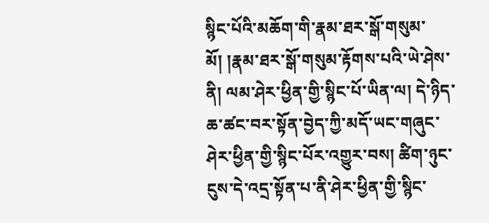སྙིང་པོའི་མཆོག་གི་རྣམ་ཐར་སྒོ་གསུམ་མོ། །རྣམ་ཐར་སྒོ་གསུམ་རྟོགས་པའི་ཡེ་ཤེས་ནི། ལམ་ཤེར་ཕྱིན་གྱི་སྙིང་པོ་ཡིན་ལ། དེ་ཉིད་ཆ་ཚང་བར་སྟོན་བྱེད་ཀྱི་མདོ་ཡང་གཞུང་ཤེར་ཕྱིན་གྱི་སྙིང་པོར་འགྱུར་བས། ཚིག་ཉུང་ངུས་དེ་འདྲ་སྟོན་པ་ནི་ཤེར་ཕྱིན་གྱི་སྙིང་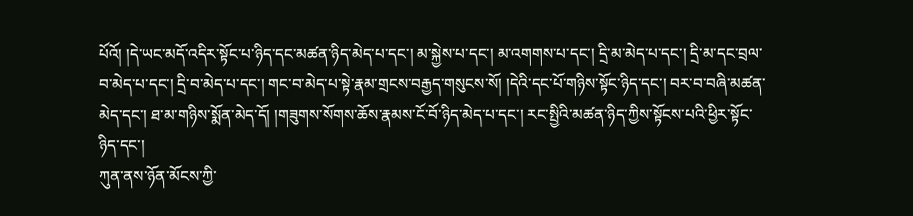པོའོ། །དེ་ཡང་མདོ་འདིར་སྟོང་པ་ཉིད་དང་མཚན་ཉིད་མེད་པ་དང་། མ་སྐྱེས་པ་དང་། མ་འགགས་པ་དང་། དྲི་མ་མེད་པ་དང་། དྲི་མ་དང་བྲལ་བ་མེད་པ་དང་། དྲི་བ་མེད་པ་དང་། གང་བ་མེད་པ་སྟེ་རྣམ་གྲངས་བརྒྱད་གསུངས་སོ། །དེའི་དང་པོ་གཉིས་སྟོང་ཉིད་དང་། བར་བ་བཞི་མཚན་མེད་དང་། ཐ་མ་གཉིས་སྨོན་མེད་དོ། །གཟུགས་སོགས་ཆོས་རྣམས་ངོ་བོ་ཉིད་མེད་པ་དང་། རང་སྤྱིའི་མཚན་ཉིད་ཀྱིས་སྟོངས་པའི་ཕྱིར་སྟོང་ཉིད་དང་།
ཀུན་ནས་ཉོན་མོངས་ཀྱི་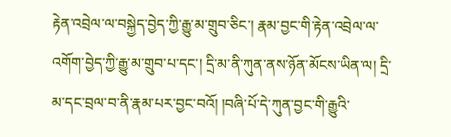རྟེན་འབྲེལ་ལ་བསྐྱེད་བྱེད་ཀྱི་རྒྱུ་མ་གྲུབ་ཅིང་། རྣམ་བྱང་གི་རྟེན་འབྲེལ་ལ་འགོག་བྱེད་ཀྱི་རྒྱུ་མ་གྲུབ་པ་དང་། དྲི་མ་ནི་ཀུན་ནས་ཉོན་མོངས་ཡིན་ལ། དྲི་མ་དང་བྲལ་བ་ནི་རྣམ་པར་བྱང་བའོ། །བཞི་པོ་དེ་ཀུན་བྱང་གི་རྒྱུའི་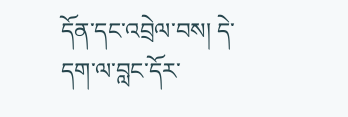དོན་དང་འབྲེལ་བས། དེ་དག་ལ་བླང་དོར་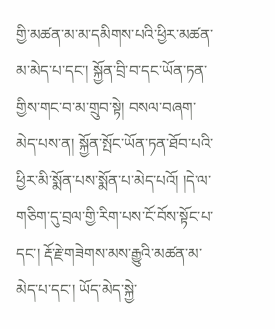གྱི་མཚན་མ་མ་དམིགས་པའི་ཕྱིར་མཚན་མ་མེད་པ་དང་། སྐྱོན་བྲི་བ་དང་ཡོན་ཏན་གྱིས་གང་བ་མ་གྲུབ་སྟེ། བསལ་བཞག་མེད་པས་ན། སྐྱོན་སྤོང་ཡོན་ཏན་ཐོབ་པའི་ཕྱིར་མི་སྨོན་པས་སྨོན་པ་མེད་པའོ། །དེ་ལ་གཅིག་དུ་བྲལ་གྱི་རིག་པས་ངོ་བོས་སྟོང་པ་དང་། རྡོ་རྗེ་གཟེགས་མས་རྒྱུའི་མཚན་མ་མེད་པ་དང་། ཡོད་མེད་སྐྱེ་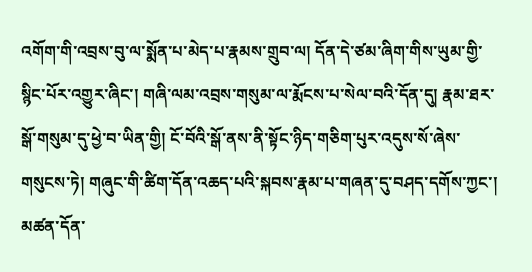འགོག་གི་འབྲས་བུ་ལ་སྨོན་པ་མེད་པ་རྣམས་གྲུབ་ལ། དོན་དེ་ཙམ་ཞིག་གིས་ཡུམ་གྱི་སྙིང་པོར་འགྱུར་ཞིང་། གཞི་ལམ་འབྲས་གསུམ་ལ་རྨོངས་པ་སེལ་བའི་དོན་དུ། རྣམ་ཐར་སྒོ་གསུམ་དུ་ཕྱེ་བ་ཡིན་གྱི། ངོ་བོའི་སྒོ་ནས་ནི་སྟོང་ཉིད་གཅིག་པུར་འདུས་སོ་ཞེས་གསུངས་ཏེ། གཞུང་གི་ཚིག་དོན་འཆད་པའི་སྐབས་རྣམ་པ་གཞན་དུ་བཤད་དགོས་ཀྱང་། མཚན་དོན་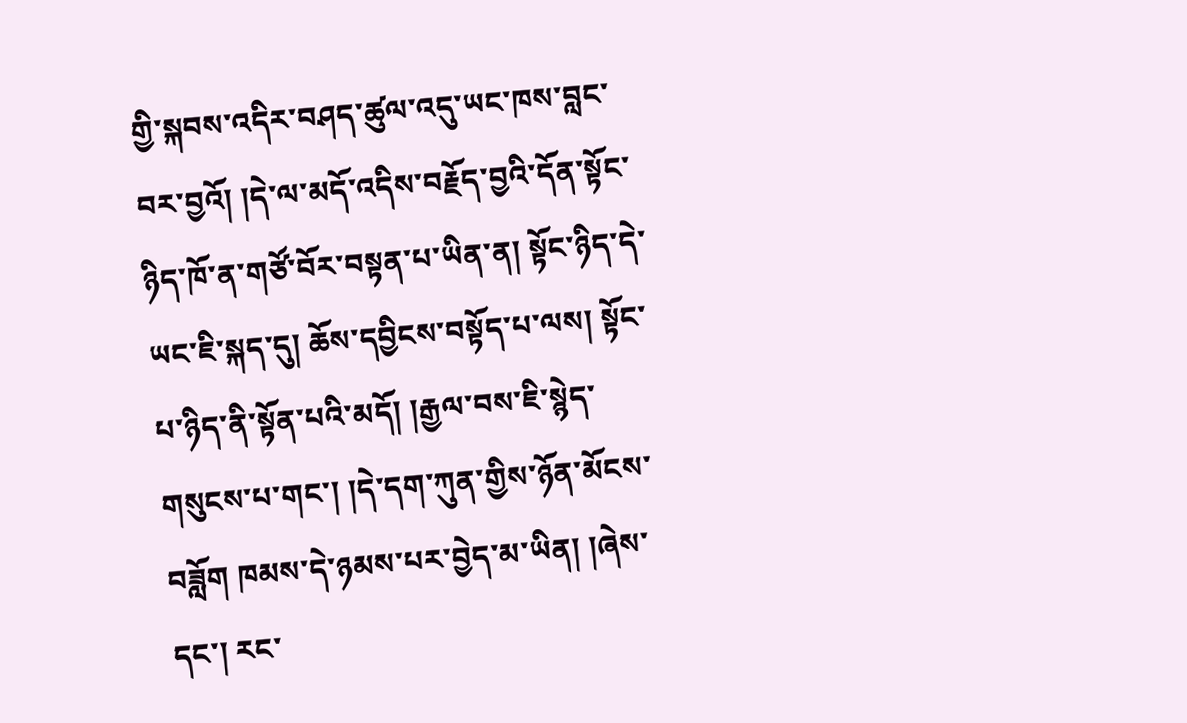གྱི་སྐབས་འདིར་བཤད་ཚུལ་འདུ་ཡང་ཁས་བླང་བར་བྱའོ། །དེ་ལ་མདོ་འདིས་བརྗོད་བྱའི་དོན་སྟོང་ཉིད་ཁོ་ན་གཙོ་བོར་བསྟན་པ་ཡིན་ན། སྟོང་ཉིད་དེ་ཡང་ཇི་སྐད་དུ། ཆོས་དབྱིངས་བསྟོད་པ་ལས། སྟོང་པ་ཉིད་ནི་སྟོན་པའི་མདོ། །རྒྱལ་བས་ཇི་སྙེད་གསུངས་པ་གང་། །དེ་དག་ཀུན་གྱིས་ཉོན་མོངས་བཟློག ཁམས་དེ་ཉམས་པར་བྱེད་མ་ཡིན། །ཞེས་དང་། རང་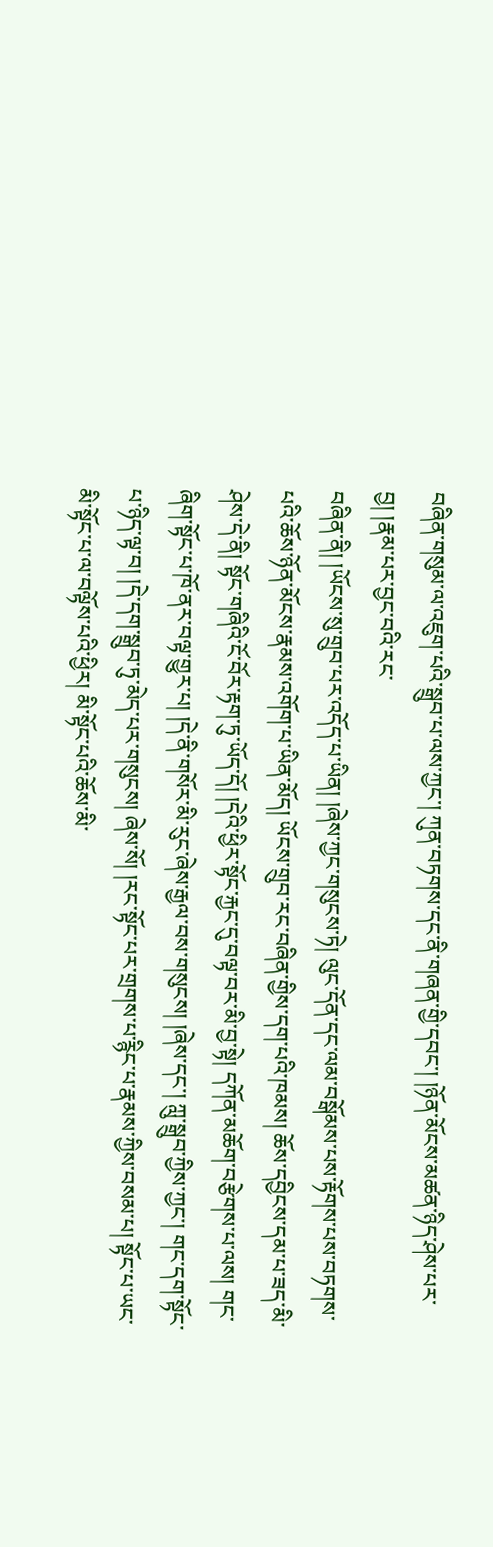བཞིན་གསུམ་ལ་འཇུག་པའི་སྒྲུབ་པ་ལས་ཀྱང་། ཀུན་བཏགས་དང་ནི་གཞན་གྱི་དབང་། །ཉོན་མོངས་མཚན་ཉིད་ཤེས་པར་བྱ། །རྣམ་པར་བྱང་བའི་རང་
བཞིན་ནི། །ཡོངས་སུ་གྲུབ་པར་འདོད་པ་ཡིན། །ཞེས་ཀྱང་གསུངས་ཏེ། ལུང་དོན་དང་ལམ་བསྒོམས་པས་རྟོགས་པས་བཏགས་པའི་ཆོས་ཉོན་མོངས་རྣམས་འགོག་པ་ཡིན་མོད། ཡོངས་གྲུབ་རང་བཞིན་གྱིས་དག་པའི་ཁམས། ཆོས་དབྱིངས་དམ་པ་ཟད་མི་ཤེས་དེ་ནི། སྟོང་གཞིའི་ངོ་བོར་རྟག་ཏུ་ཡོད་དོ། །དེའི་ཕྱིར་སྟོང་རྐྱང་དུ་བལྟ་བར་མི་བྱ་སྟེ། དཀོན་མཆོག་བརྩེགས་པ་ལས། གང་ཞིག་སྟོང་པ་ཁོ་ནར་བལྟ་གྱུར་པ། །དེ་ནི་གསོར་མི་རུང་ཞེས་རྒྱལ་བས་གསུངས། །ཞེས་དང་། ཀླུ་སྒྲུབ་ཀྱིས་ཀྱང་། གང་དག་སྟོང་པ་ཉིད་ལྟ་བ། །དེ་དག་སྒྲུབ་ཏུ་མེད་པར་གསུངས། ཞེས་སོ། །རང་སྟོང་པར་གྲགས་པ་རྙིང་པ་རྣམས་ཀྱིས་བསམ་པ། སྟོང་པ་ཡང་མི་སྟོང་པ་ལ་བལྟོས་པའི་ཕྱིར། མི་སྟོང་པའི་ཆོས་མི་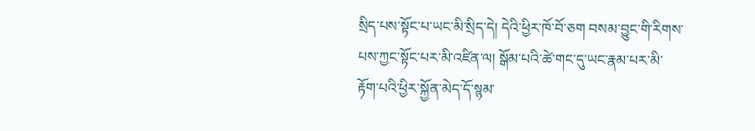སྲིད་པས་སྟོང་པ་ཡང་མི་སྲིད་དེ། དེའི་ཕྱིར་ཁོ་བོ་ཅག བསམ་བྱུང་གི་རིགས་པས་ཀྱང་སྟོང་པར་མི་འཛིན་ལ། སྒོམ་པའི་ཚེ་གང་དུ་ཡང་རྣམ་པར་མི་རྟོག་པའི་ཕྱིར་སྐྱོན་མེད་དོ་སྙམ་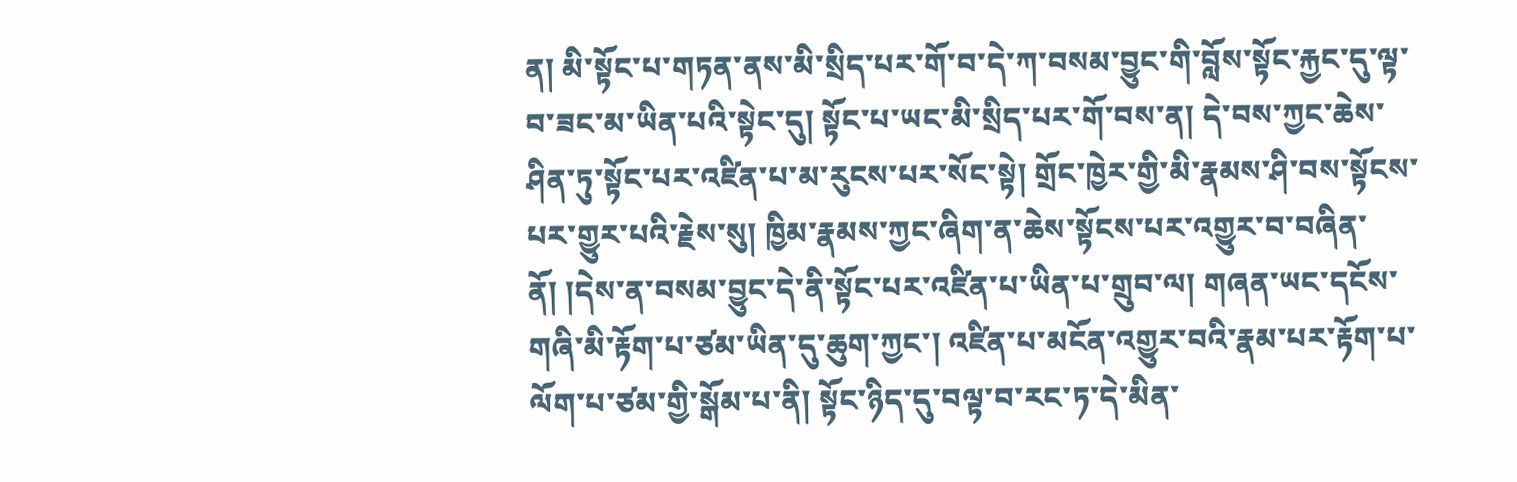ན། མི་སྟོང་པ་གཏན་ནས་མི་སྲིད་པར་གོ་བ་དེ་ཀ་བསམ་བྱུང་གི་བློས་སྟོང་རྐྱང་དུ་ལྟ་བ་ཟང་མ་ཡིན་པའི་སྟེང་དུ། སྟོང་པ་ཡང་མི་སྲིད་པར་གོ་བས་ན། དེ་བས་ཀྱང་ཆེས་ཤིན་ཏུ་སྟོང་པར་འཛིན་པ་མ་རུངས་པར་སོང་སྟེ། གྲོང་ཁྱེར་གྱི་མི་རྣམས་ཤི་བས་སྟོངས་པར་གྱུར་པའི་རྗེས་སུ། ཁྱིམ་རྣམས་ཀྱང་ཞིག་ན་ཆེས་སྟོངས་པར་འགྱུར་བ་བཞིན་ནོ། །དེས་ན་བསམ་བྱུང་དེ་ནི་སྟོང་པར་འཛིན་པ་ཡིན་པ་གྲུབ་ལ། གཞན་ཡང་དངོས་གཞི་མི་རྟོག་པ་ཙམ་ཡིན་དུ་ཆུག་ཀྱང་། འཛིན་པ་མངོན་འགྱུར་བའི་རྣམ་པར་རྟོག་པ་ལོག་པ་ཙམ་གྱི་སྒོམ་པ་ནི། སྟོང་ཉིད་དུ་བལྟ་བ་རང་ཏ་དེ་མིན་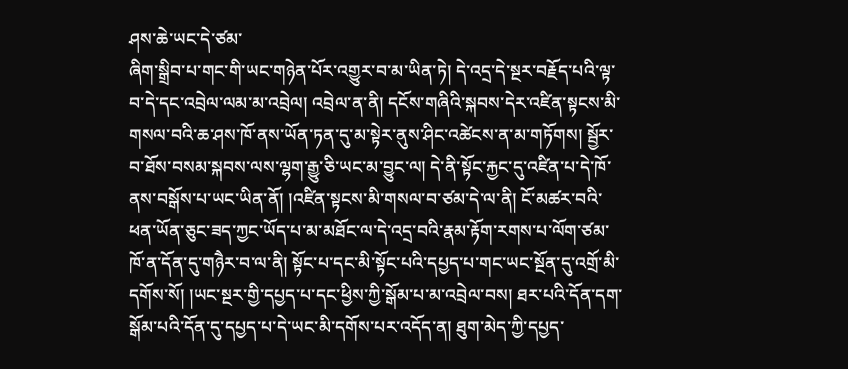ཤས་ཆེ་ཡང་དེ་ཙམ་
ཞིག་སྒྲིབ་པ་གང་གི་ཡང་གཉེན་པོར་འགྱུར་བ་མ་ཡིན་ཏེ། དེ་འདྲ་དེ་སྔར་བརྗོད་པའི་ལྟ་བ་དེ་དང་འབྲེལ་ལམ་མ་འབྲེལ། འབྲེལ་ན་ནི། དངོས་གཞིའི་སྐབས་དེར་འཛིན་སྟངས་མི་གསལ་བའི་ཆ་ཤས་ཁོ་ནས་ཡོན་ཏན་དུ་མ་སྟེར་ནུས་ཤིང་འཚེངས་ན་མ་གཏོགས། སྦྱོར་བ་ཐོས་བསམ་སྐབས་ལས་ལྷག་རྒྱུ་ཅི་ཡང་མ་བྱུང་ལ། དེ་ནི་སྟོང་རྐྱང་དུ་འཛིན་པ་དེ་ཁོ་ནས་བསྒོས་པ་ཡང་ཡིན་ནོ། །འཛིན་སྟངས་མི་གསལ་བ་ཙམ་དེ་ལ་ནི། ངོ་མཚར་བའི་ཕན་ཡོན་ཅུང་ཟད་ཀྱང་ཡོད་པ་མ་མཐོང་ལ་དེ་འདྲ་བའི་རྣམ་རྟོག་རགས་པ་ལོག་ཙམ་ཁོ་ན་དོན་དུ་གཉཻར་བ་ལ་ནི། སྟོང་པ་དང་མི་སྟོང་པའི་དཔྱད་པ་གང་ཡང་སྔོན་དུ་འགྲོ་མི་དགོས་སོ། །ཡང་སྔར་གྱི་དཔྱད་པ་དང་ཕྱིས་ཀྱི་སྒོམ་པ་མ་འབྲེལ་བས། ཐར་པའི་དོན་དག་སྒོམ་པའི་དོན་དུ་དཔྱད་པ་དེ་ཡང་མི་དགོས་པར་འདོད་ན། ཐུག་མེད་ཀྱི་དཔྱད་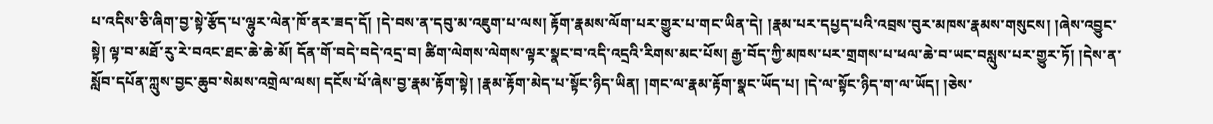པ་འདིས་ཅི་ཞིག་བྱ་སྟེ་རྩོད་པ་ལྷུར་ལེན་ཁོ་ནར་ཟད་དོ། །དེ་བས་ན་དབུ་མ་འཇུག་པ་ལས། རྟོག་རྣམས་ལོག་པར་གྱུར་པ་གང་ཡིན་དེ། །རྣམ་པར་དཔྱད་པའི་འབྲས་བུར་མཁས་རྣམས་གསུངས། །ཞེས་འབྱུང་སྟེ། ལྟ་བ་མཐོ་རུ་རེ་བའང་ཐང་ཆེ་ཆེ་མོ། དོན་གོ་བདེ་བདེ་འདྲ་བ། ཚིག་ལེགས་ལེགས་ལྟར་སྣང་བ་འདི་འདྲའི་རིགས་མང་པོས། རྒྱ་བོད་ཀྱི་མཁས་པར་གྲགས་པ་ཕལ་ཆེ་བ་ཡང་བསླུས་པར་གྱུར་ཏོ། །དེས་ན་སློབ་དཔོན་ཀླུས་བྱང་ཆུབ་སེམས་འགྲེལ་ལས། དངོས་པོ་ཞེས་བྱ་རྣམ་རྟོག་སྟེ། །རྣམ་རྟོག་མེད་པ་སྟོང་ཉིད་ཡིན། །གང་ལ་རྣམ་རྟོག་སྣང་ཡོད་པ། །དེ་ལ་སྟོང་ཉིད་ག་ལ་ཡོད། །ཅེས་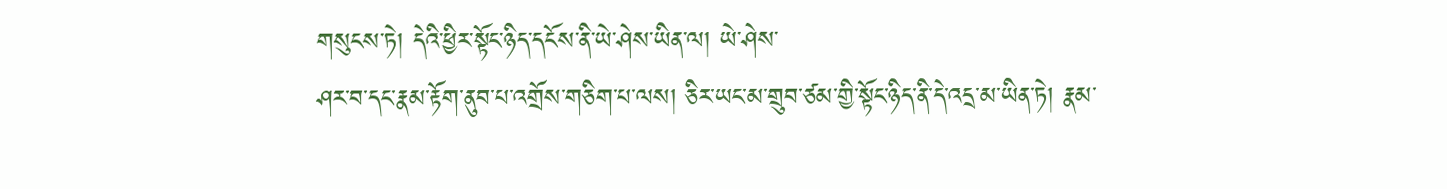གསུངས་ཏེ། དེའི་ཕྱིར་སྟོང་ཉིད་དངོས་ནི་ཡེ་ཤེས་ཡིན་ལ། ཡེ་ཤེས་
ཤར་བ་དང་རྣམ་རྟོག་ནུབ་པ་འགྲོས་གཅིག་པ་ལས། ཅིར་ཡང་མ་གྲུབ་ཙམ་གྱི་སྟོང་ཉིད་ནི་དེ་འདྲ་མ་ཡིན་ཏེ། རྣམ་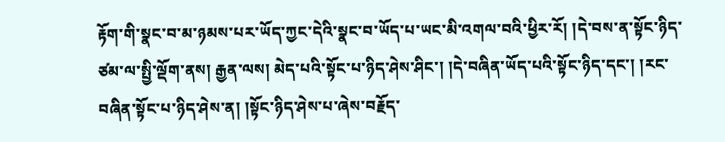རྟོག་གི་སྣང་བ་མ་ཉམས་པར་ཡོད་ཀྱང་དེའི་སྣང་བ་ཡོད་པ་ཡང་མི་འགལ་བའི་ཕྱིར་རོ། །དེ་བས་ན་སྟོང་ཉིད་ཙམ་ལ་སྤྱི་ལྡོག་ནས། རྒྱན་ལས། མེད་པའི་སྟོང་པ་ཉིད་ཤེས་ཤིང་། །དེ་བཞིན་ཡོད་པའི་སྟོང་ཉིད་དང་། །རང་བཞིན་སྟོང་པ་ཉིད་ཤེས་ན། །སྟོང་ཉིད་ཤེས་པ་ཞེས་བརྗོད་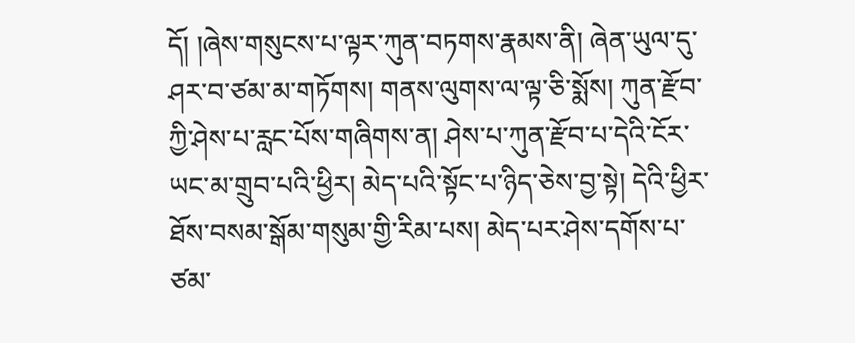དོ། །ཞེས་གསུངས་པ་ལྟར་ཀུན་བཏགས་རྣམས་ནི། ཞེན་ཡུལ་དུ་ཤར་བ་ཙམ་མ་གཏོགས། གནས་ལུགས་ལ་ལྟ་ཅི་སྨོས། ཀུན་རྫོབ་ཀྱི་ཤེས་པ་རླང་པོས་གཞིགས་ན། ཤེས་པ་ཀུན་རྫོབ་པ་དེའི་ངོར་ཡང་མ་གྲུབ་པའི་ཕྱིར། མེད་པའི་སྟོང་པ་ཉིད་ཅེས་བྱ་སྟེ། དེའི་ཕྱིར་ཐོས་བསམ་སྒོམ་གསུམ་གྱི་རིམ་པས། མེད་པར་ཤེས་དགོས་པ་ཙམ་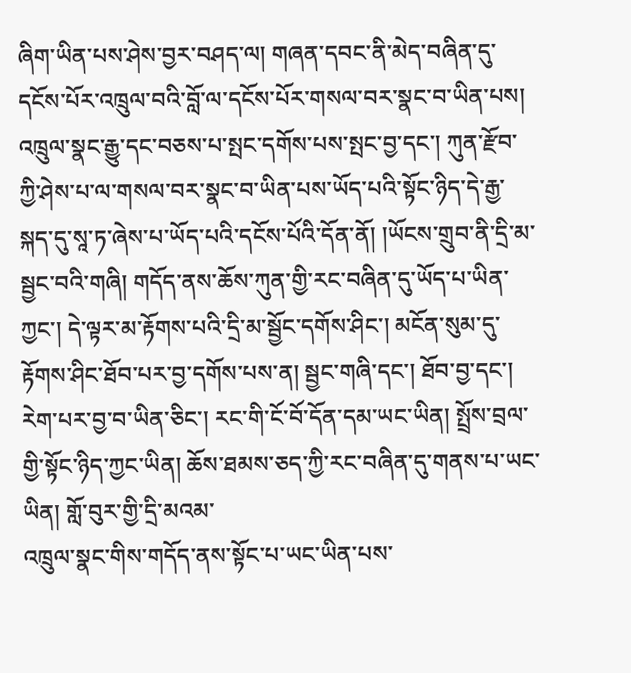ཞིག་ཡིན་པས་ཤེས་བྱར་བཤད་ལ། གཞན་དབང་ནི་མེད་བཞིན་དུ་དངོས་པོར་འཁྲུལ་བའི་བློ་ལ་དངོས་པོར་གསལ་བར་སྣང་བ་ཡིན་པས། འཁྲུལ་སྣང་རྒྱུ་དང་བཅས་པ་སྤང་དགོས་པས་སྤང་བྱ་དང་། ཀུན་རྫོབ་ཀྱི་ཤེས་པ་ལ་གསལ་བར་སྣང་བ་ཡིན་པས་ཡོད་པའི་སྟོང་ཉིད་དེ་རྒྱ་སྐད་དུ་སཱ་ཏ་ཞེས་པ་ཡོད་པའི་དངོས་པོའི་དོན་ནོ། །ཡོངས་གྲུབ་ནི་དྲི་མ་སྦྱང་བའི་གཞི། གདོད་ནས་ཆོས་ཀུན་གྱི་རང་བཞིན་དུ་ཡོད་པ་ཡིན་ཀྱང་། དེ་ལྟར་མ་རྟོགས་པའི་དྲི་མ་སྦྱོང་དགོས་ཤིང་། མངོན་སུམ་དུ་རྟོགས་ཤིང་ཐོབ་པར་བྱ་དགོས་པས་ན། སྦྱང་གཞི་དང་། ཐོབ་བྱ་དང་། རེག་པར་བྱ་བ་ཡིན་ཅིང་། རང་གི་ངོ་བོ་དོན་དམ་ཡང་ཡིན། སྤྲོས་བྲལ་གྱི་སྟོང་ཉིད་ཀྱང་ཡིན། ཆོས་ཐམས་ཅད་ཀྱི་རང་བཞིན་དུ་གནས་པ་ཡང་ཡིན། གློ་བུར་གྱི་དྲི་མའམ་
འཁྲུལ་སྣང་གིས་གདོད་ནས་སྟོང་པ་ཡང་ཡིན་པས་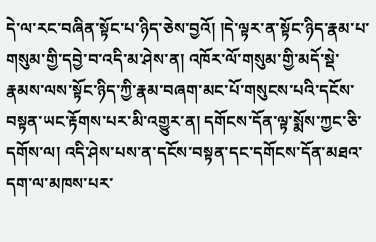དེ་ལ་རང་བཞིན་སྟོང་པ་ཉིད་ཅེས་བྱའོ། །དེ་ལྟར་ན་སྟོང་ཉིད་རྣམ་པ་གསུམ་གྱི་དབྱེ་བ་འདི་མ་ཤེས་ན། འཁོར་ལོ་གསུམ་གྱི་མདོ་སྡེ་རྣམས་ལས་སྟོང་ཉིད་ཀྱི་རྣམ་བཞག་མང་པོ་གསུངས་པའི་དངོས་བསྟན་ཡང་རྟོགས་པར་མི་འགྱུར་ན། དགོངས་དོན་ལྟ་སྨོས་ཀྱང་ཅི་དགོས་ལ། འདི་ཤེས་པས་ན་དངོས་བསྟན་དང་དགོངས་དོན་མཐའ་དག་ལ་མཁས་པར་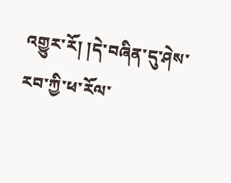འགྱུར་རོ། །དེ་བཞིན་དུ་ཤེས་རབ་ཀྱི་ཕ་རོལ་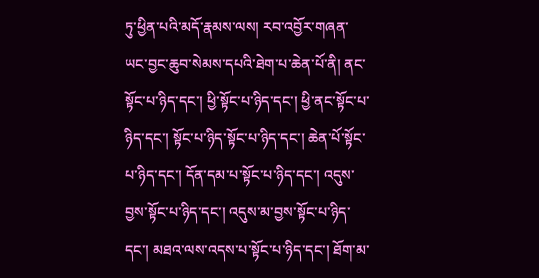ཏུ་ཕྱིན་པའི་མདོ་རྣམས་ལས། རབ་འབྱོར་གཞན་ཡང་བྱང་ཆུབ་སེམས་དཔའི་ཐེག་པ་ཆེན་པོ་ནི། ནང་སྟོང་པ་ཉིད་དང་། ཕྱི་སྟོང་པ་ཉིད་དང་། ཕྱི་ནང་སྟོང་པ་ཉིད་དང་། སྟོང་པ་ཉིད་སྟོང་པ་ཉིད་དང་། ཆེན་པོ་སྟོང་པ་ཉིད་དང་། དོན་དམ་པ་སྟོང་པ་ཉིད་དང་། འདུས་བྱས་སྟོང་པ་ཉིད་དང་། འདུས་མ་བྱས་སྟོང་པ་ཉིད་དང་། མཐའ་ལས་འདས་པ་སྟོང་པ་ཉིད་དང་། ཐོག་མ་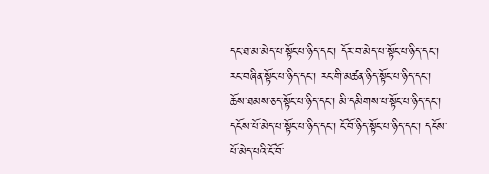དང་ཐ་མ་མེད་པ་སྟོང་པ་ཉིད་དང་། དོར་བ་མེད་པ་སྟོང་པ་ཉིད་དང་། རང་བཞིན་སྟོང་པ་ཉིད་དང་། རང་གི་མཚན་ཉིད་སྟོང་པ་ཉིད་དང་། ཆོས་ཐམས་ཅད་སྟོང་པ་ཉིད་དང་། མི་དམིགས་པ་སྟོང་པ་ཉིད་དང་། དངོས་པོ་མེད་པ་སྟོང་པ་ཉིད་དང་། ངོ་བོ་ཉིད་སྟོང་པ་ཉིད་དང་། དངོས་པོ་མེད་པའི་ངོ་བོ་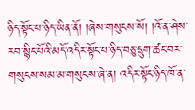ཉིད་སྟོང་པ་ཉིད་ཡིན་ནོ། །ཞེས་གསུངས་སོ། །འོ་ན་ཤེས་རབ་སྙིང་པོའི་མདོ་འདིར་སྟོང་པ་ཉིད་བཅུ་དྲུག་ཚང་བར་གསུངས་སམ་མ་གསུངས་ཞེ་ན། འདིར་སྟོང་ཉིད་ཁོ་ན་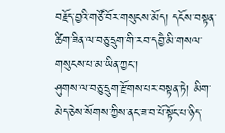བརྗོད་བྱའི་གཙོ་བོར་གསུངས་མོད། དངོས་བསྟན་ཚིག་ཟིན་ལ་བཅུ་དྲུག་གི་རབ་དབྱཻ་མི་གསལ་གསུངས་པ་མ་ཡིན་ཀྱང་།
ཤུགས་ལ་བཅུ་དྲུག་རྫོགས་པར་བསྟན་ཏེ། མིག་མེད་ཅེས་སོགས་ཀྱིས་ནང་ཟ་བ་པོ་སྟོང་པ་ཉིད་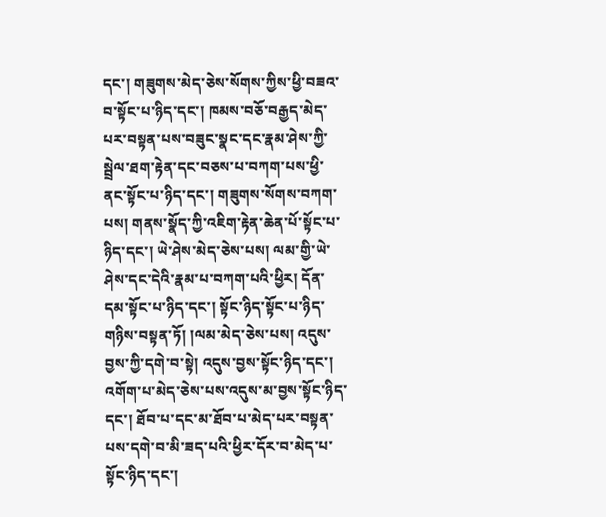དང་། གཟུགས་མེད་ཅེས་སོགས་ཀྱིས་ཕྱི་བཟའ་བ་སྟོང་པ་ཉིད་དང་། ཁམས་བཅོ་བརྒྱད་མེད་པར་བསྟན་པས་བཟུང་སྣང་དང་རྣམ་ཤེས་ཀྱི་སྦྲེལ་ཐག་རྟེན་དང་བཅས་པ་བཀག་པས་ཕྱི་ནང་སྟོང་པ་ཉིད་དང་། གཟུགས་སོགས་བཀག་པས། གནས་སྣོད་ཀྱི་འཇིག་རྟེན་ཆེན་པོ་སྟོང་པ་ཉིད་དང་། ཡེ་ཤེས་མེད་ཅེས་པས། ལམ་གྱི་ཡེ་ཤེས་དང་དེའི་རྣམ་པ་བཀག་པའི་ཕྱིར། དོན་དམ་སྟོང་པ་ཉིད་དང་། སྟོང་ཉིད་སྟོང་པ་ཉིད་གཉིས་བསྟན་ཏོ། །ལམ་མེད་ཅེས་པས། འདུས་བྱས་ཀྱི་དགེ་བ་སྟེ། འདུས་བྱས་སྟོང་ཉིད་དང་། འགོག་པ་མེད་ཅེས་པས་འདུས་མ་བྱས་སྟོང་ཉིད་དང་། ཐོབ་པ་དང་མ་ཐོབ་པ་མེད་པར་བསྟན་པས་དགེ་བ་མི་ཟད་པའི་ཕྱིར་དོར་བ་མེད་པ་སྟོང་ཉིད་དང་།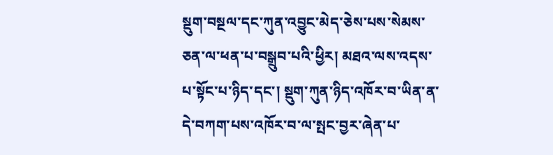སྡུག་བསྔལ་དང་ཀུན་འབྱུང་མེད་ཅེས་པས་སེམས་ཅན་ལ་ཕན་པ་བསྒྲུབ་པའི་ཕྱིར། མཐའ་ལས་འདས་པ་སྟོང་པ་ཉིད་དང་། སྡུག་ཀུན་ཉིད་འཁོར་བ་ཡིན་ན་དེ་བཀག་པས་འཁོར་བ་ལ་སྤང་བྱར་ཞེན་པ་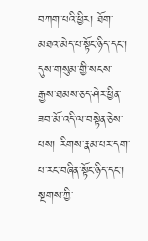བཀག་པའི་ཕྱིར། ཐོག་མཐའ་མེད་པ་སྟོང་ཉིད་དང་། དུས་གསུམ་གྱི་སངས་རྒྱས་ཐམས་ཅད་ཤེར་ཕྱིན་ཟབ་མོ་འདི་ལ་བསྟེན་ཅེས་པས། རིགས་རྣམ་པར་དག་པ་རང་བཞིན་སྟོང་ཉིད་དང་། སྔགས་ཀྱི་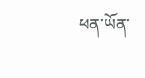ཕན་ཡོན་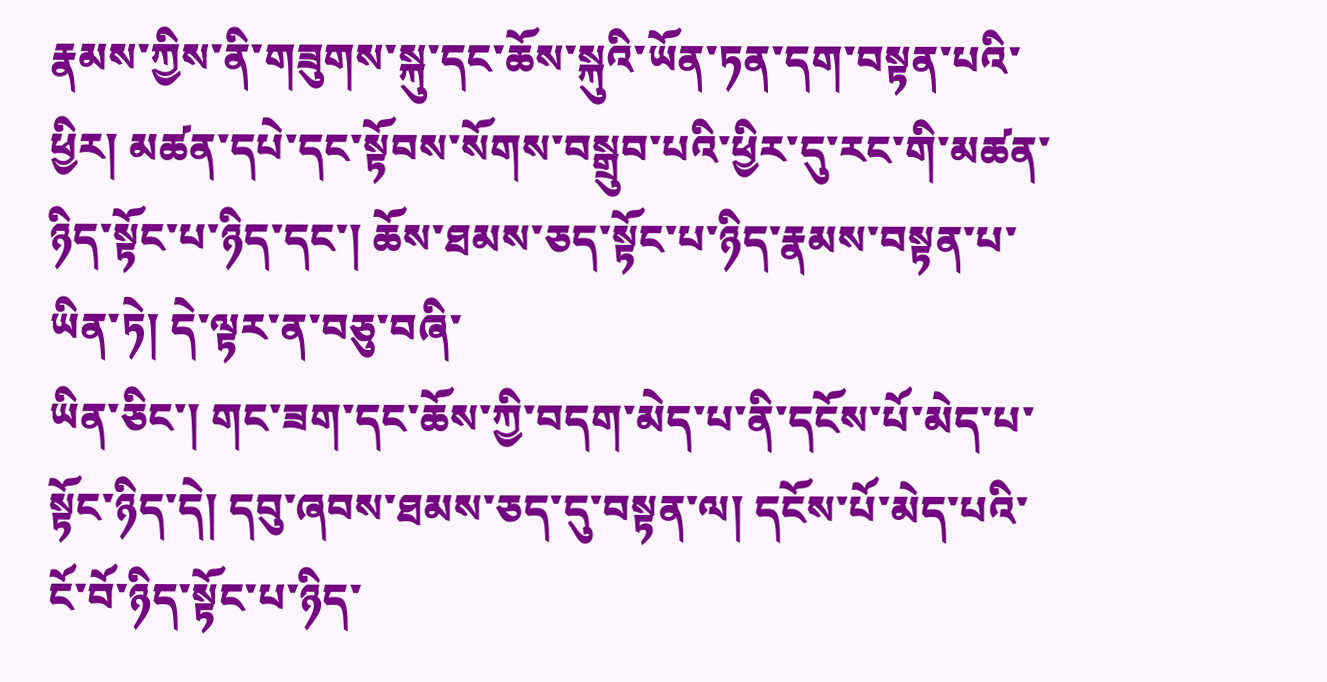རྣམས་ཀྱིས་ནི་གཟུགས་སྐུ་དང་ཆོས་སྐུའི་ཡོན་ཏན་དག་བསྟན་པའི་ཕྱིར། མཚན་དཔེ་དང་སྟོབས་སོགས་བསྒྲུབ་པའི་ཕྱིར་དུ་རང་གི་མཚན་ཉིད་སྟོང་པ་ཉིད་དང་། ཆོས་ཐམས་ཅད་སྟོང་པ་ཉིད་རྣམས་བསྟན་པ་ཡིན་ཏེ། དེ་ལྟར་ན་བཅུ་བཞི་
ཡིན་ཅིང་། གང་ཟག་དང་ཆོས་ཀྱི་བདག་མེད་པ་ནི་དངོས་པོ་མེད་པ་སྟོང་ཉིད་དེ། དབུ་ཞབས་ཐམས་ཅད་དུ་བསྟན་ལ། དངོས་པོ་མེད་པའི་ངོ་བོ་ཉིད་སྟོང་པ་ཉིད་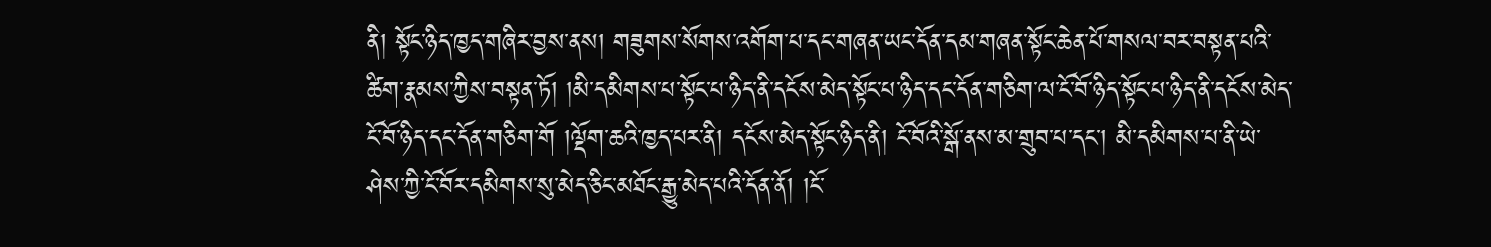ནི། སྟོང་ཉིད་ཁྱད་གཞིར་བྱས་ནས། གཟུགས་སོགས་འགོག་པ་དང་གཞན་ཡང་དོན་དམ་གཞན་སྟོང་ཆེན་པོ་གསལ་བར་བསྟན་པའི་ཚིག་རྣམས་ཀྱིས་བསྟན་ཏོ། །མི་དམིགས་པ་སྟོང་པ་ཉིད་ནི་དངོས་མེད་སྟོང་པ་ཉིད་དང་དོན་གཅིག་ལ་ངོ་བོ་ཉིད་སྟོང་པ་ཉིད་ནི་དངོས་མེད་ངོ་བོ་ཉིད་དང་དོན་གཅིག་གོ །ལྡོག་ཆའི་ཁྱད་པར་ནི། དངོས་མེད་སྟོང་ཉིད་ནི། ངོ་བོའི་སྒོ་ནས་མ་གྲུབ་པ་དང་། མི་དམིགས་པ་ནི་ཡེ་ཤེས་ཀྱི་ངོ་བོར་དམིགས་སུ་མེད་ཅིང་མཐོང་རྒྱུ་མེད་པའི་དོན་ནོ། །ངོ་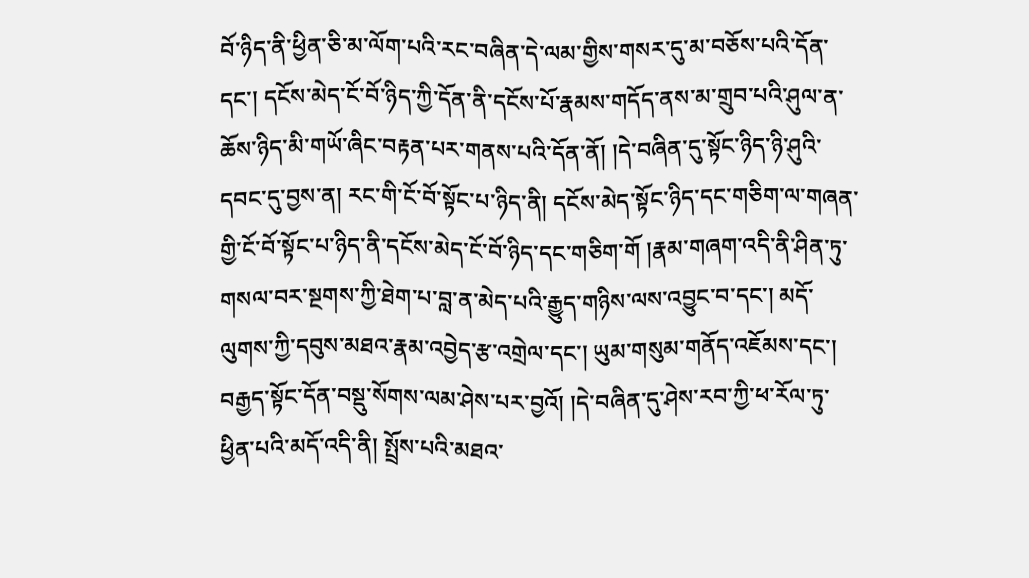བོ་ཉིད་ནི་ཕྱིན་ཅི་མ་ལོག་པའི་རང་བཞིན་དེ་ལམ་གྱིས་གསར་དུ་མ་བཅོས་པའི་དོན་དང་། དངོས་མེད་ངོ་བོ་ཉིད་ཀྱི་དོན་ནི་དངོས་པོ་རྣམས་གདོད་ནས་མ་གྲུབ་པའི་ཤུལ་ན་ཆོས་ཉིད་མི་གཡོ་ཞིང་བརྟན་པར་གནས་པའི་དོན་ནོ། །དེ་བཞིན་དུ་སྟོང་ཉིད་ཉི་ཤུའི་དབང་དུ་བྱས་ན། རང་གི་ངོ་བོ་སྟོང་པ་ཉིད་ནི། དངོས་མེད་སྟོང་ཉིད་དང་གཅིག་ལ་གཞན་གྱི་ངོ་བོ་སྟོང་པ་ཉིད་ནི་དངོས་མེད་ངོ་བོ་ཉིད་དང་གཅིག་གོ །རྣམ་གཞག་འདི་ནི་ཤིན་ཏུ་གསལ་བར་སྔགས་ཀྱི་ཐེག་པ་བླ་ན་མེད་པའི་རྒྱུད་གཉིས་ལས་འབྱུང་བ་དང་། མདོ་ལུགས་ཀྱི་དབུས་མཐའ་རྣམ་འབྱེད་རྩ་འགྲེལ་དང་། ཡུམ་གསུམ་གནོད་འཇོམས་དང་། བརྒྱད་སྟོང་དོན་བསྡུ་སོགས་ལམ་ཤེས་པར་བྱའོ། །དེ་བཞིན་དུ་ཤེས་རབ་ཀྱི་ཕ་རོལ་ཏུ་ཕྱིན་པའི་མདོ་འདི་ནི། སྤྲོས་པའི་མཐའ་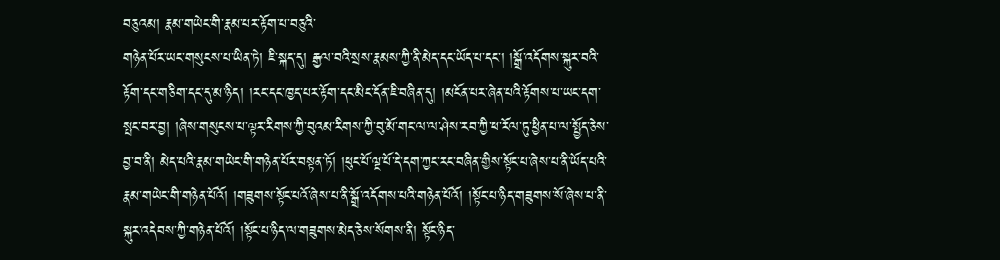བཅུའམ། རྣམ་གཡེང་གི་རྣམ་པར་རྟོག་པ་བཅུའི་
གཉེན་པོར་ཡང་གསུངས་པ་ཡིན་ཏེ། ཇི་སྐད་དུ། རྒྱལ་བའི་སྲས་རྣམས་ཀྱི་ནི་མེད་དང་ཡོད་པ་དང་། །སྒྲོ་འདོགས་སྐུར་བའི་རྟོག་དང་གཅིག་དང་དུ་མ་ཉིད། །རང་དང་ཁྱད་པར་རྟོག་དང་མིང་དོན་ཇི་བཞིན་དུ། །མངོན་པར་ཞེན་པའི་རྟོགས་པ་ཡང་དག་སྤང་བར་བྱ། །ཞེས་གསུངས་པ་ལྟར་རིགས་ཀྱི་བུའམ་རིགས་ཀྱི་བུ་མོ་གང་ལ་ལ་ཤེས་རབ་ཀྱི་ཕ་རོལ་ཏུ་ཕྱིན་པ་ལ་སྤྱོད་ཅེས་བྱ་བ་ནི། མེད་པའི་རྣམ་གཡེང་གི་གཉེན་པོར་བསྟན་ཏོ། །ཕུང་པོ་ལྔ་པོ་དེ་དག་ཀྱང་རང་བཞིན་གྱིས་སྟོང་པ་ཞེས་པ་ནི་ཡོད་པའི་རྣམ་གཡེང་གི་གཉེན་པོའོ། །གཟུགས་སྟོང་པའོ་ཞེས་པ་ནི་སྒྲོ་འདོགས་པའི་གཉེན་པོའོ། །སྟོང་པ་ཉིད་གཟུགས་སོ་ཞེས་པ་ནི་སྐུར་འདེབས་ཀྱི་གཉེན་པོའོ། །སྟོང་པ་ཉིད་ལ་གཟུགས་མེད་ཅེས་སོགས་ནི། སྟོང་ཉིད་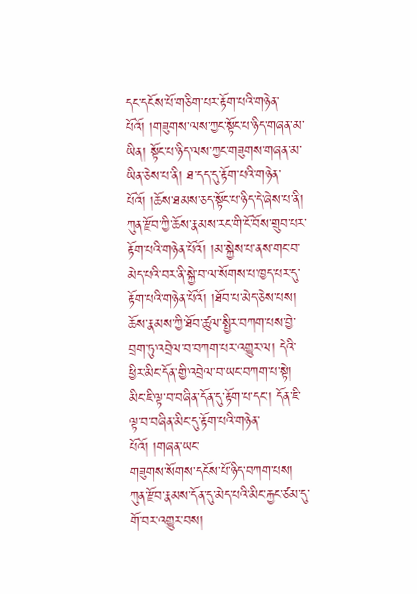དང་དངོས་པོ་གཅིག་པར་རྟོག་པའི་གཉེན་པོའོ། །གཟུགས་ལས་ཀྱང་སྟོང་པ་ཉིད་གཞན་མ་ཡིན། སྟོང་པ་ཉིད་ལས་ཀྱང་གཟུགས་གཞན་མ་ཡིན་ཅེས་པ་ནི། ཐ་དད་དུ་རྟོག་པའི་གཉེན་པོའོ། །ཆོས་ཐམས་ཅད་སྟོང་པ་ཉིད་དེ་ཞེས་པ་ནི། ཀུན་རྫོབ་ཀྱི་ཆོས་རྣམས་རང་གི་ངོ་བོས་གྲུབ་པར་རྟོག་པའི་གཉེན་པོའོ། །མ་སྐྱེས་པ་ནས་གང་བ་མེད་པའི་བར་ནི་སྐྱེ་བ་ལ་སོགས་པ་ཁྱད་པར་དུ་རྟོག་པའི་གཉེན་པོའོ། །ཐོབ་པ་མེད་ཅེས་པས། ཆོས་རྣམས་ཀྱི་ཐོབ་ཚུལ་སྤྱིར་བཀག་པས་བྱེ་བྲག་ཏུ་འབྲེལ་བ་བཀག་པར་འགྱུར་ལ། དེའི་ཕྱིར་མིང་དོན་གྱི་འབྲེལ་བ་ཡང་བཀག་པ་སྟེ། མིང་ཇི་ལྟ་བ་བཞིན་དོན་དུ་རྟོག་པ་དང་། དོན་ཇི་ལྟ་བ་བཞིན་མིང་དུ་རྟོག་པའི་གཉེན་པོའོ། །གཞན་ཡང་
གཟུགས་སོགས་དངོས་པོ་ཉིད་བཀག་པས། ཀུན་རྫོབ་རྣམས་དོན་དུ་མེད་པའི་མིང་རྐྱང་ཙམ་དུ་གོ་བར་འགྱུར་བས།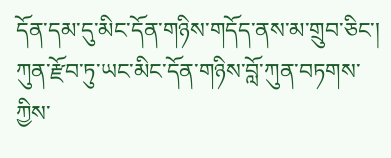དོན་དམ་དུ་མིང་དོན་གཉིས་གདོད་ནས་མ་གྲུབ་ཅིང་། ཀུན་རྫོབ་ཏུ་ཡང་མིང་དོན་གཉིས་བློ་ཀུན་བཏགས་ཀྱིས་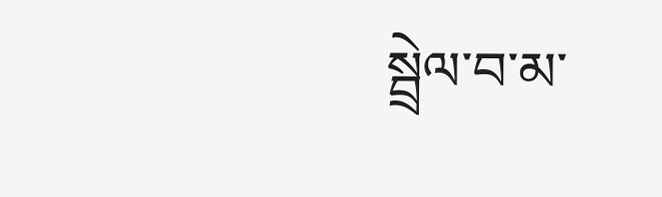སྦྲེལ་བ་མ་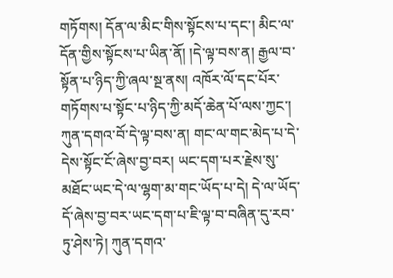གཏོགས། དོན་ལ་མིང་གིས་སྟོངས་པ་དང་། མིང་ལ་དོན་གྱིས་སྟོངས་པ་ཡིན་ནོ། །དེ་ལྟ་བས་ན། རྒྱལ་བ་སྟོན་པ་ཉིད་ཀྱི་ཞལ་སྔ་ནས། འཁོར་ལོ་དང་པོར་གཏོགས་པ་སྟོང་པ་ཉིད་ཀྱི་མདོ་ཆེན་པོ་ལས་ཀྱང་། ཀུན་དགའ་བོ་དེ་ལྟ་བས་ན། གང་ལ་གང་མེད་པ་དེ་དེས་སྟོང་ངོ་ཞེས་བྱ་བར། ཡང་དག་པར་རྗེས་སུ་མཐོང་ཡང་དེ་ལ་ལྷག་མ་གང་ཡོད་པ་དེ། དེ་ལ་ཡོད་དོ་ཞེས་བྱ་བར་ཡང་དག་པ་ཇི་ལྟ་བ་བཞིན་དུ་རབ་ཏུ་ཤེས་ཏེ། ཀུན་དགའ་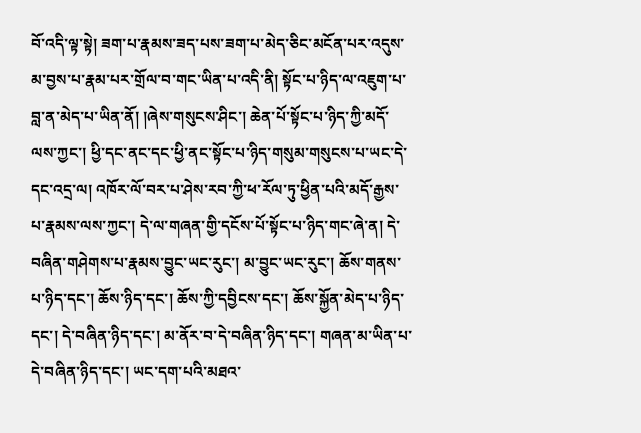བོ་འདི་ལྟ་སྟེ། ཟག་པ་རྣམས་ཟད་པས་ཟག་པ་མེད་ཅིང་མངོན་པར་འདུས་མ་བྱས་པ་རྣམ་པར་གྲོལ་བ་གང་ཡིན་པ་འདི་ནི། སྟོང་པ་ཉིད་ལ་འཇུག་པ་བླ་ན་མེད་པ་ཡིན་ནོ། །ཞེས་གསུངས་ཤིང་། ཆེན་པོ་སྟོང་པ་ཉིད་ཀྱི་མདོ་ལས་ཀྱང་། ཕྱི་དང་ནང་དང་ཕྱི་ནང་སྟོང་པ་ཉིད་གསུམ་གསུངས་པ་ཡང་དེ་དང་འདྲ་ལ། འཁོར་ལོ་བར་པ་ཤེས་རབ་ཀྱི་ཕ་རོལ་ཏུ་ཕྱིན་པའི་མདོ་རྒྱས་པ་རྣམས་ལས་ཀྱང་། དེ་ལ་གཞན་གྱི་དངོས་པོ་སྟོང་པ་ཉིད་གང་ཞེ་ན། དེ་བཞིན་གཤེགས་པ་རྣམས་བྱུང་ཡང་རུང་། མ་བྱུང་ཡང་རུང་། ཆོས་གནས་པ་ཉིད་དང་། ཆོས་ཉིད་དང་། ཆོས་ཀྱི་དབྱིངས་དང་། ཆོས་སྐྱོན་མེད་པ་ཉིད་དང་། དེ་བཞིན་ཉིད་དང་། མ་ནོར་བ་དེ་བཞིན་ཉིད་དང་། གཞན་མ་ཡིན་པ་དེ་བཞིན་ཉིད་དང་། ཡང་དག་པའི་མཐའ་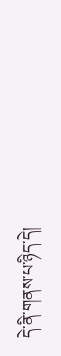དེ་ནི་གནས་པ་ཉིད་དེ།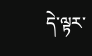དེ་ལྟར་